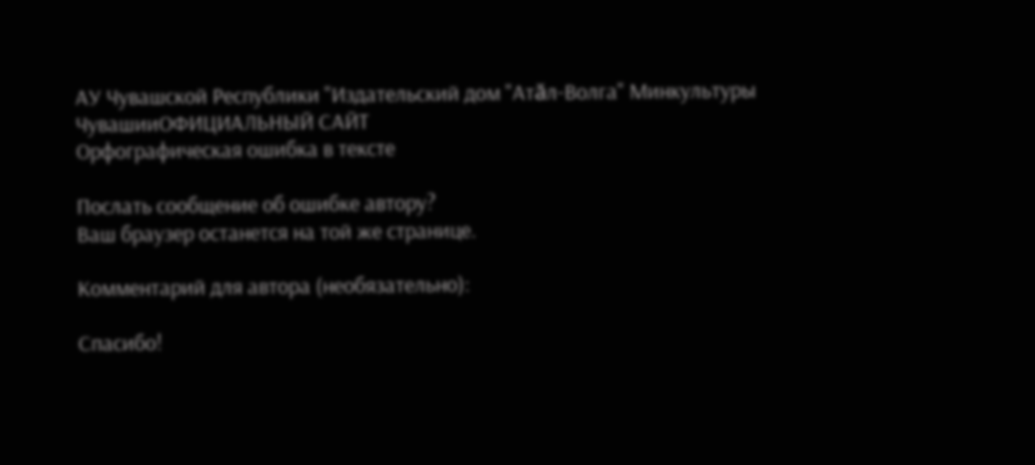АУ Чувашской Республики "Издательский дом "Атăл-Волга" Минкультуры ЧувашииОФИЦИАЛЬНЫЙ САЙТ
Орфографическая ошибка в тексте

Послать сообщение об ошибке автору?
Ваш браузер останется на той же странице.

Комментарий для автора (необязательно):

Спасибо!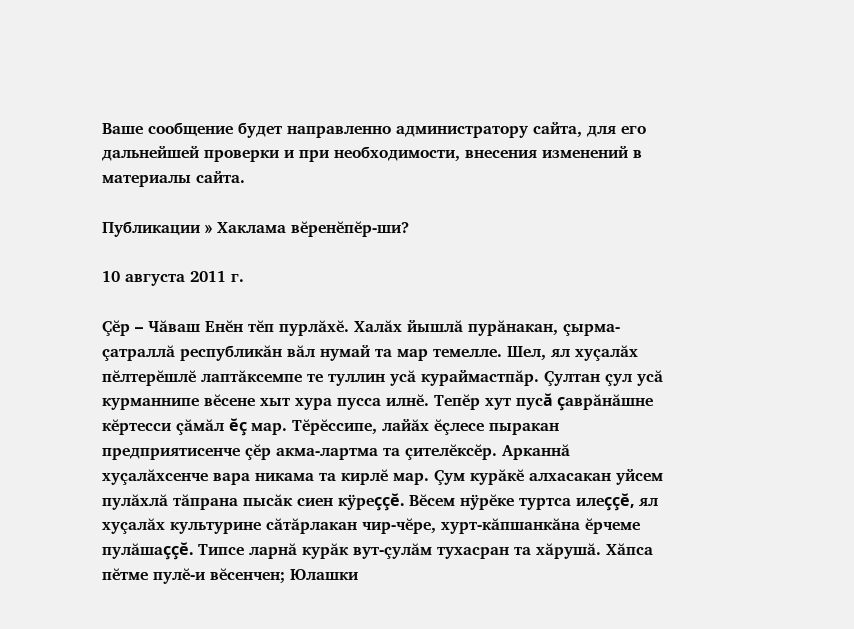Ваше сообщение будет направленно администратору сайта, для его дальнейшей проверки и при необходимости, внесения изменений в материалы сайта.

Публикации » Хаклама вĕренĕпĕр-ши?

10 августа 2011 г.

Çĕр – Чăваш Енĕн тĕп пурлăхĕ. Халăх йышлă пурăнакан, çырма-çатраллă республикăн вăл нумай та мар темелле. Шел, ял хуçалăх пĕлтерĕшлĕ лаптăксемпе те туллин усă кураймастпăр. Çултан çул усă курманнипе вĕсене хыт хура пусса илнĕ. Тепĕр хут пусă çаврăнăшне кĕртесси çăмăл ĕç мар. Тĕрĕссипе, лайăх ĕçлесе пыракан предприятисенче çĕр акма-лартма та çителĕксĕр. Арканнă хуçалăхсенче вара никама та кирлĕ мар. Çум курăкĕ алхасакан уйсем пулăхлă тăпрана пысăк сиен кÿреççĕ. Вĕсем нÿрĕке туртса илеççĕ, ял хуçалăх культурине сăтăрлакан чир-чĕре, хурт-кăпшанкăна ĕрчеме пулăшаççĕ. Типсе ларнă курăк вут-çулăм тухасран та хăрушă. Хăпса пĕтме пулĕ-и вĕсенчен; Юлашки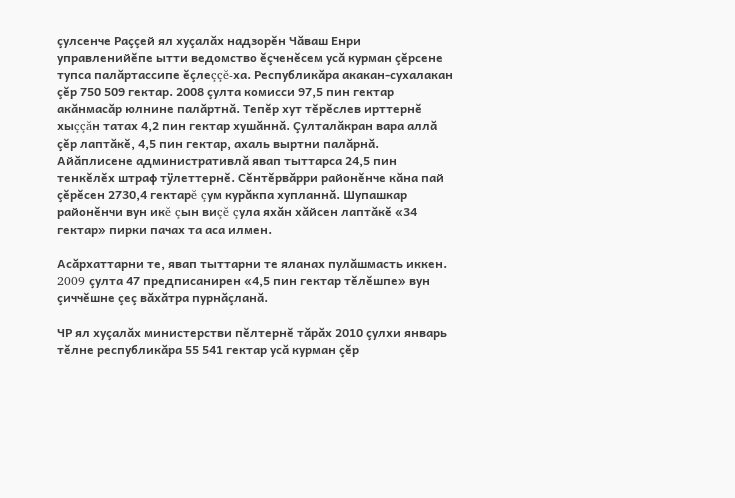çулсенче Раççей ял хуçалăх надзорĕн Чăваш Енри управленийĕпе ытти ведомство ĕçченĕсем усă курман çĕрсене тупса палăртассипе ĕçлеççĕ-ха. Республикăра акакан-сухалакан çĕр 750 509 гектар. 2008 çулта комисси 97,5 пин гектар акăнмасăр юлнине палăртнă. Тепĕр хут тĕрĕслев ирттернĕ хыççăн татах 4,2 пин гектар хушăннă. Çулталăкран вара аллă çĕр лаптăкĕ, 4,5 пин гектар, ахаль выртни палăрнă. Айăплисене административлă явап тыттарса 24,5 пин тенкĕлĕх штраф тÿлеттернĕ. Сĕнтĕрвăрри районĕнче кăна пай çĕрĕсен 2730,4 гектарĕ çум курăкпа хупланнă. Шупашкар районĕнчи вун икĕ çын виçĕ çула яхăн хăйсен лаптăкĕ «34 гектар» пирки пачах та аса илмен.

Асăрхаттарни те, явап тыттарни те яланах пулăшмасть иккен. 2009 çулта 47 предписанирен «4,5 пин гектар тĕлĕшпе» вун çиччĕшне çеç вăхăтра пурнăçланă.

ЧР ял хуçалăх министерстви пĕлтернĕ тăрăх 2010 çулхи январь тĕлне республикăра 55 541 гектар усă курман çĕр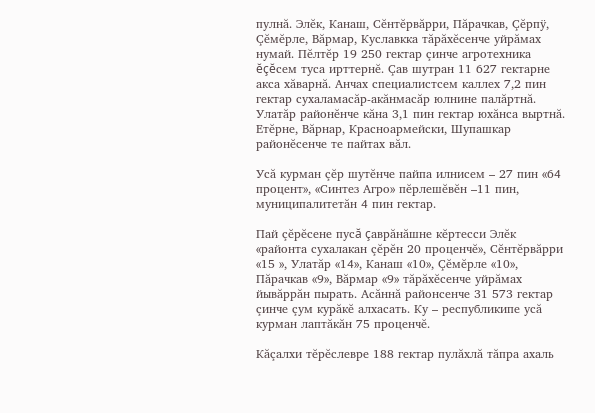пулнă. Элĕк, Канаш, Сĕнтĕрвăрри, Пăрачкав, Çĕрпÿ, Çĕмĕрле, Вăрмар, Куславкка тăрăхĕсенче уйрăмах нумай. Пĕлтĕр 19 250 гектар çинче агротехника ĕçĕсем туса ирттернĕ. Çав шутран 11 627 гектарне акса хăварнă. Анчах специалистсем каллех 7,2 пин гектар сухаламасăр-акăнмасăр юлнине палăртнă. Улатăр районĕнче кăна 3,1 пин гектар юхăнса выртнă. Етĕрне, Вăрнар, Красноармейски, Шупашкар районĕсенче те пайтах вăл.

Усă курман çĕр шутĕнче пайпа илнисем – 27 пин «64 процент», «Синтез Агро» пĕрлешĕвĕн –11 пин, муниципалитетăн 4 пин гектар.

Пай çĕрĕсене пусă çаврăнăшне кĕртесси Элĕк «районта сухалакан çĕрĕн 20 проценчĕ», Сĕнтĕрвăрри «15 », Улатăр «14», Канаш «10», Çĕмĕрле «10», Пăрачкав «9», Вăрмар «9» тăрăхĕсенче уйрăмах йывăррăн пырать. Асăннă районсенче 31 573 гектар çинче çум курăкĕ алхасать. Ку – республикипе усă курман лаптăкăн 75 проценчĕ.

Кăçалхи тĕрĕслевре 188 гектар пулăхлă тăпра ахаль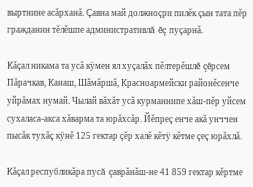выртнине асăрханă. Çавна май должноçри пилĕк çын тата пĕр гражданин тĕлĕшпе административлă ĕç пуçарнă.

Кăçал никама та усă кÿмен ял хуçалăх пĕлтерĕшлĕ çĕрсем Пăрачкав, Канаш, Шăмăршă, Красноармейски районĕсенче уйрăмах нумай. Чылай вăхăт усă курманнипе хăш-пĕр уйсем сухаласа-акса хăварма та юрăхсăр. Йĕпреç енче акă унччен пысăк тухăç кÿнĕ 125 гектар çĕр халĕ кĕтÿ кĕтме çеç юрăхлă.

Кăçал республикăра пусă çаврăнăш-не 41 859 гектар кĕртме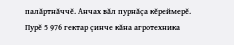палăртнăччĕ. Анчах вăл пурнăçа кĕреймерĕ. Пурĕ 5 976 гектар çинче кăна агротехника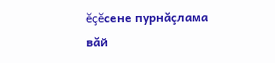ĕçĕсене пурнăçлама вăй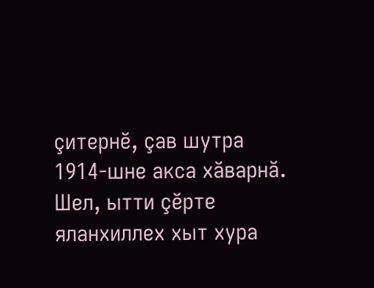çитернĕ, çав шутра 1914-шне акса хăварнă. Шел, ытти çĕрте яланхиллех хыт хура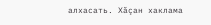алхасать. Хăçан хаклама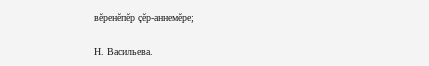вĕренĕпĕр çĕр-аннемĕре;

Н. Васильева.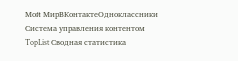Мой МирВКонтактеОдноклассники
Система управления контентом
TopList Сводная статистика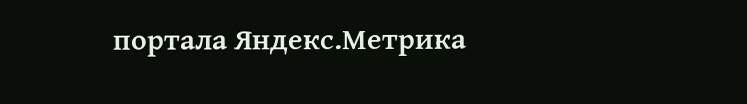портала Яндекс.Метрика